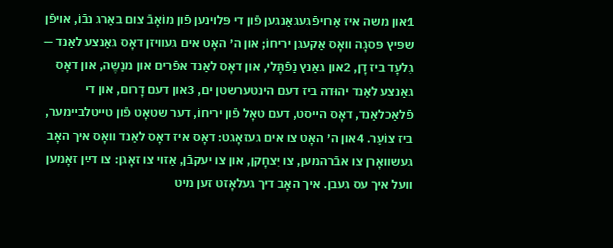1און משה איז אַרױפֿגעגאַנגען פֿון די פּלױנען פֿון מוֹאָבֿ צום באַרג נבֿוֹ, אױפֿן שפּיץ פּסגָה װאָס אַקעגן יריחוֹ; און ה׳ האָט אים געװיזן דאָס גאַנצע לאַנד — גִלעָד ביז דָן, 2און גאַנץ נַפֿתָּלי, און דאָס לאַנד אפֿרים און מנַשֶה, און דאָס גאַנצע לאַנד יהוּדה ביז דעם הינטערשטן ים, 3און דעם דָרום, און די פֿלאַכלאַנד, דאָס הײסט, דעם טאָל פֿון יריחוֹ, דער שטאָט פֿון טײטלבײמער, ביז צוֹעַר. 4און ה׳ האָט צו אים געזאָגט: דאָס איז דאָס לאַנד װאָס איך האָב געשװאָרן צו אבֿרהמען, צו יִצחָקן, און צו יעקבֿן, אַזױ צו זאָגן: צו דײַן זאָמען װעל איך עס געבן. איך האָב דיך געלאָזט זען מיט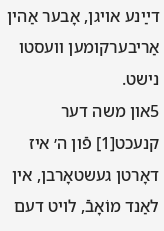דײַנע אױגן, אָבער אַהין אַריבערקומען װעסטו נישט.
5און משה דער קנעכט[1] פֿון ה׳ איז דאָרטן געשטאָרבן, אין לאַנד מוֹאָבֿ, לױט דעם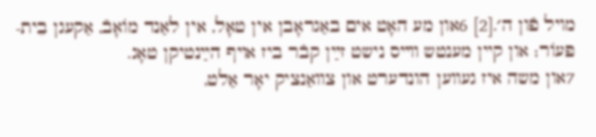מױל פֿון ה׳.[2] 6און מע האָט אים באַגראָבן אין טאָל, אין לאַנד מוֹאָבֿ, אַקעגן בֵית-פּעוֹר; און קײן מענטש װײס נישט זײַן קבֿר ביז אױף הײַנטיקן טאָג.
7און משה איז געװען הונדערט און צװאַנציק יאָר אַלט,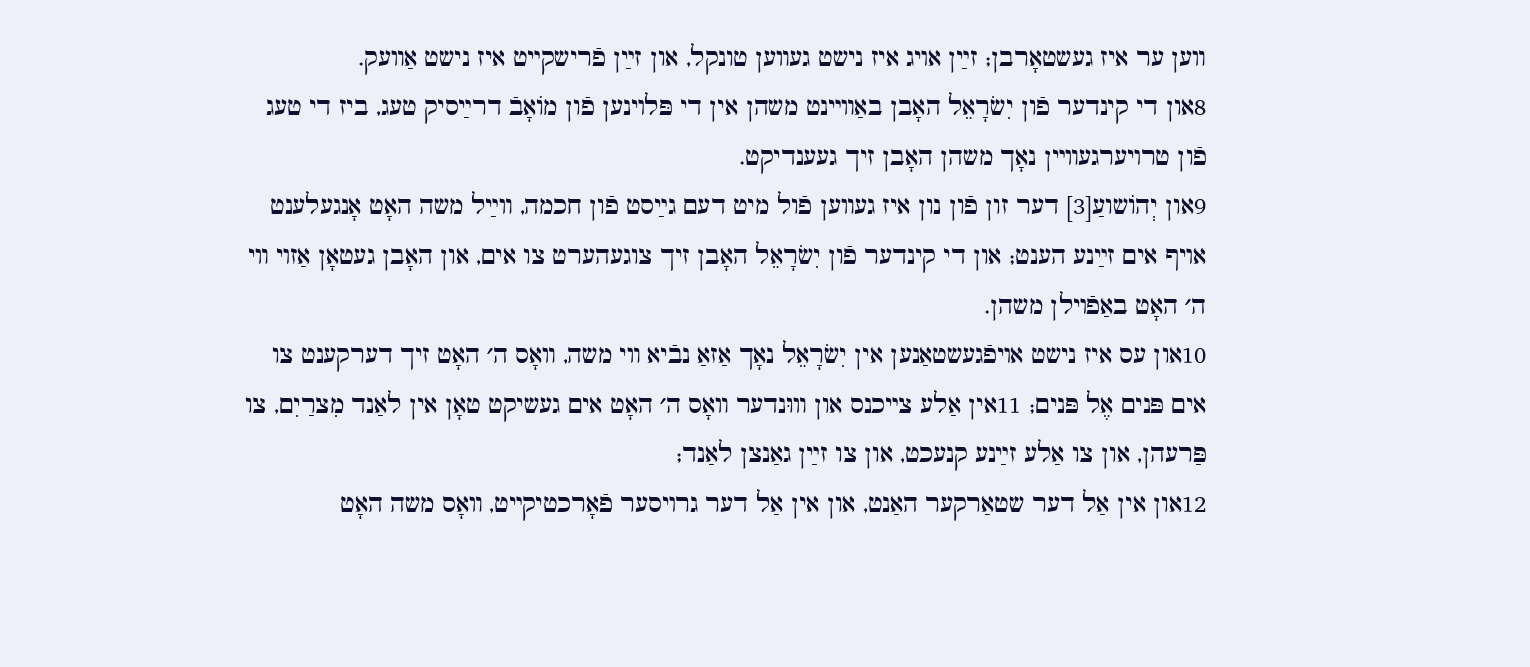װען ער איז געשטאָרבן; זײַן אױג איז נישט געװען טונקל, און זײַן פֿרישקײט איז נישט אַװעק.
8און די קינדער פֿון יִשׂרָאֵל האָבן באַװײנט משהן אין די פּלױנען פֿון מוֹאָבֿ דרײַסיק טעג, ביז די טעג פֿון טרױערגעװײן נאָך משהן האָבן זיך געענדיקט.
9און יְהוֹשועַ[3] דער זון פֿון נון איז געװען פֿול מיט דעם גײַסט פֿון חכמה, װײַל משה האָט אָנגעלענט אױף אים זײַנע הענט; און די קינדער פֿון יִשׂרָאֵל האָבן זיך צוגעהערט צו אים, און האָבן געטאָן אַזױ װי ה׳ האָט באַפֿױלן משהן.
10און עס איז נישט אױפֿגעשטאַנען אין יִשׂרָאֵל נאָך אַזאַ נבֿיא װי משה, װאָס ה׳ האָט זיך דערקענט צו אים פּנים אֶל פּנים; 11אין אַלע צײכנס און װוּנדער װאָס ה׳ האָט אים געשיקט טאָן אין לאַנד מִצרַיִם, צו פַּרעהן, און צו אַלע זײַנע קנעכט, און צו זײַן גאַנצן לאַנד;
12און אין אַל דער שטאַרקער האַנט, און אין אַל דער גרױסער פֿאָרכטיקײט, װאָס משה האָט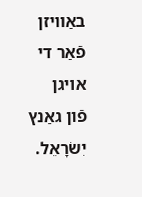באַװיזן פֿאַר די אױגן פֿון גאַנץ יִשׂרָאֵל.